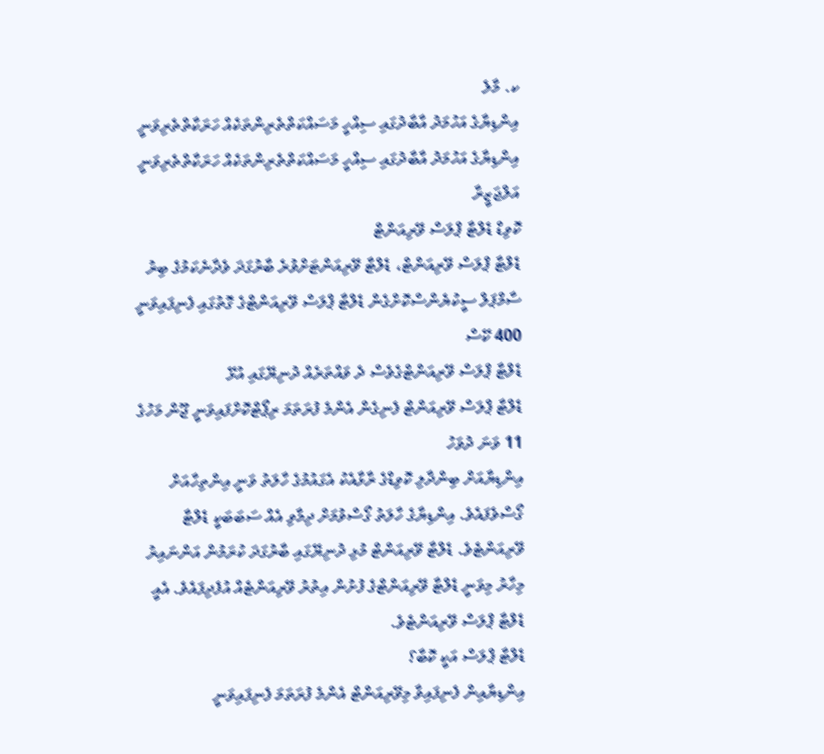ކ. މާލެ
އިންޑިޔާގެ އަހުމަދު އާބާދުގައި ސިއްހީ މަސައްކަތްތެރިންތަކެއް ހަރަކާތްތެރިވަނީ
އިންޑިޔާގެ އަހުމަދު އާބާދުގައި ސިއްހީ މަސައްކަތްތެރިންތަކެއް ހަރަކާތްތެރިވަނީ
އަލްޖަޒީރާ
ކޮވިޑް ޑެލްޓާ ޕްލަސް ވޭރިއަންޓް
ޑެލްޓާ ޕްލަސް ވޭރިއަންޓް، ޑެލްޓާ ވޭރިއަންޓަށްވުރެ ބާރުގަދަ ވެދާނެކަމުގެ ބިރު
ސާމްޕަލް ސީކުޔެންސްކޮށްގެން ޑެލްޓާ ޕްލަސް ވޭރިއަންޓްގެ ގޮތުގައި ފެނިފައިވަނީ 400 ކޭސް
ޑެލްޓާ ޕްލަސް ވޭރިއަންޓްގެވެސް ދެ ވައްތަރެއް ދުނިޔޭގައި އުޅޭ
ޑެލްޓާ ޕްލަސް ވޭރިއަންޓް ފެނިގެން އެންމެ ފުރަތަމަ ރިޕޯޓްކޮށްފައިވަނީ ޖޫން މަހުގެ 11 ވަނަ ދުވަހު
އިންޑިޔާއަށް ބިންދާލި ކޮވިޑްގެ ރާޅާއެކު އެގައުމުގެ ހާލަތު ވަނީ އިންތިހާއަށް ގޯސްވެފައެވެ. އިންޑިޔާގެ ހާލަތު ގޯސްވުމަށް ދިމާވި އެއް ސަބަބަކީ ޑެލްޓާ ވޭރިއަންޓެވެ. ޑެލްޓާ ވޭރިއަންޓް މުޅި ދުނިޔޭގައި ބާރުގަދަ ކުރަމުން އަންނައިރު މިހާރު މިވަނީ ޑެލްޓާ ވޭރިއަންޓްގެ ފުށުން އިތުރު ވޭރިއަންޓެއް އުފެދިފައެވެ. އެއީ ޑެލްޓާ ޕްލަސް ވޭރިއަންޓެވެ.
ޑެލްޓާ ޕްލަސް އަކީ ކޮބާ؟
އިންޑިޔާއިން ފެނިފައިވާ މިވޭރިއަންޓް އެންމެ ފުރަތަމަ ފެނިފައިވަނީ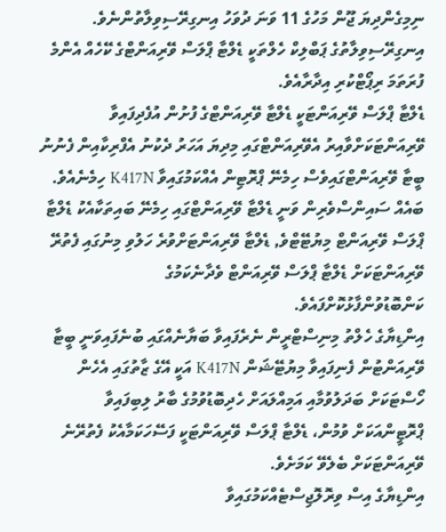ނިމިގެންދިޔަ ޖޫން މަހުގެ 11 ވަނަ ދުވަހު އިނގިރޭސިވިލާތުންނެވެ. އިނގިރޭސިވިލާތުގެ ޕަބްލިކް ހެލްތަކީ ޑެލްޓާ ޕްލަސް ވޭރިއަންޓްގެ ކޭހެއް އެންމެ ފުރަތަމަ ރިޕޯޓްކުރި އިދާރާއެވެ.
ޑެލްޓާ ޕްލަސް ވޭރިއަންޓަކީ ޑެލްޓާ ވޭރިއަންޓްގެ ފުށުން އުފެދިފައިވާ ވޭރިއަންޓަކަށްވާއިރު އެވޭރިއަންޓްގައި މިދިޔަ އަހަރު ދެކުނު އެފްރިކާއިން ފެނުނު ބީޓާ ވޭރިއަންޓްގައިވެސް ހިމެނޭ ޕްރޮޓިން އެއްކަމުގައިވާ K417N ހިމެނެއެވެ. ބައެއް ސައިންސްވެރިން ވަނީ ޑެލްޓާ ވޭރިއަންޓްގައި ހިމެނޭ ބައިތަކާއެކު ޑެލްޓާ ޕްލަސް ވޭރިއަންޓް މިޔުޓޭޓްވެ, ޑެލްޓާ ވޭރިއަންޓަށްވުރެ ހަލުވި މިނުގައި ފެތުރޭ ވޭރިއަންޓަކަށް ޑެލްޓާ ޕްލަސް ވޭރިއަންޓް ވެދާނެކަމުގެ ކަންބޮޑުވުންފާޅުކޮށްފައެވެ.
އިންޑިޔާގެ ހެލްތު މިނިސްޓްރީން ނެރެފައިވާ ބަޔާނެއްގައި ބުނެފައިވަނީ ބީޓާ ވޭރިއަންޓުން ފެނިފައިވާ މިޔުޓޭޝަން K417N އަކީ އޭގެ ޒާތުގައި އެހެން ހޯސްޓަކަށް ބަދަލުވުމާއި އަމިއްލައަށް ހެދިބޮޑުވުމުގެ ބާރު ލިބިފައިވާ ޕްރޮޓީންއަކަށް ވުމުން، ޑެލްޓާ ޕްލަސް ވޭރިއަންޓަކީ ފަސޭހަކަމާއެކު ފެތުރޭނެ ވޭރިއަންޓަކަށް ބެލެވޭ ކަމަށެވެ.
އިންޑިޔާގެ އިސް ވިރޮލޮޖިސްޓެއްކަމުގައިވާ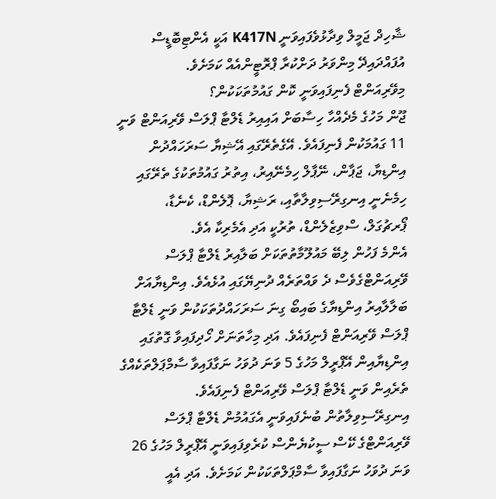ޝާހިދް ޖަމީލް ވިދާޅުވެފައިވަނީ K417N އަކީ އެންޓިބޮޑީސް އުފައްދައިދޭ މިންވަރު ދަށްކުރާ ޕްރޮޓީންއެއް ކަމަށެވެ.
މިވޭރިއަންޓް ފެނިފައިވަނީ ކޮން ގައުމުތަކަކުން؟
ޖޫން މަހުގެ މެދެއްހާ ހިސާބަށް އައިއިރު ޑެލްޓާ ޕްލަސް ވޭރިއަންޓް ވަނީ 11 ގައުމަކުން ފެނިފައެވެ. އޭގެތެރޭގައި އޭޝިޔާ ސަރަހައްދުން އިންޑިޔާ، ޖަޕާން، ނޭޕާލް ހިމެނޭއިރު، އިތުރު ގައުމުތަކުގެ ތެރޭގައި ހިމެނެނީ އިނގިރޭސިވިލާތާއި، ރަޝިޔާ، ޕޮލެންޑް، ކެނެޑާ، ޕޯރޗުގަލް، ސްވިޒެލެންޑް، ތުރުކީ އަދި އެމެރިކާ އެވެ.
އެންމެ ފަހުން ލިބޭ މައުލޫމާތުތަކަށް ބަލާއިރު ޑެލްޓާ ޕްލަސް ވޭރިއަންޓްގެވެސް ދެ ވައްތަރެއް ދުނިޔޭގައި އުޅެއެވެ. އިންޑިޔާއަށް ބަލާލާއިރު އިންޑިޔާގެ ބައިބޯ ގިނަ ސަރަހައްދުތަކަކުން ވަނީ ޑެލްޓާ ޕްލަސް ވޭރިއަންޓް ފެނިފައެވެ. އަދި މިހާތަނަށް ހޯދިފައިވާ ގޮތުގައި އިންޑިޔާއިން އޭޕްރީލް މަހުގެ 5 ވަނަ ދުވަހު ނަގާފައިވާ ސާމްޕަލްތަކެއްގެ ތެރެއިން ވަނީ ޑެލްޓާ ޕްލަސް ވޭރިއަންޓް ފެނިފައެވެ.
އިނގިރޭސިވިލާތުން ބުނެފައިވަނީ އެގައުމުން ޑެލްޓާ ޕްލަސް ވޭރިއަންޓްގެ ކޭސް ސީކުޔެންސް ކުރެވިފައިވަނީ އޭޕްރީލް މަހުގެ 26 ވަނަ ދުވަހު ނަގާފައިވާ ސާމްޕަލްތަކަކުން ކަމަށެވެ. އަދި އެއީ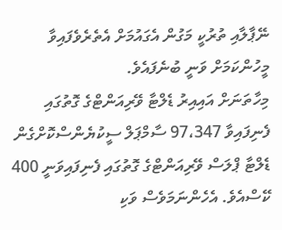ނޭޕާލާއި ތުރުކީ މަގުން އެގައުމަށް އެތެރެވެފައިވާ މީހުންކަމަށް ވަނީ ބުނެފައެވެ.
މިހާތަނަށް އައިއިރު ޑެލްޓާ ވޭރިއަންޓްގެ ގޮތުގައި ފެނިފައިވާ 97،347 ސާމްޕަލް ސީކުޔެންސްކޮށްގެން ޑެލްޓާ ޕްލަސް ވޭރިއަންޓްގެ ގޮތުގައި ފެނިފައިވަނީ 400 ކޭސްއެވެ. އެހެންނަމަވެސް ވަކި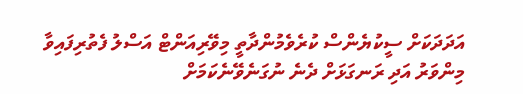އަދަދަކަށް ސީކުޔެންސް ކުރެވެމުންދާތީ މިވޭރިއަންޓް އަސްލު ފެތުރިފައިވާ މިންވަރު އަދި ރަނގަޅަށް ދެނެ ނުގަނެވޭނެކަމަށް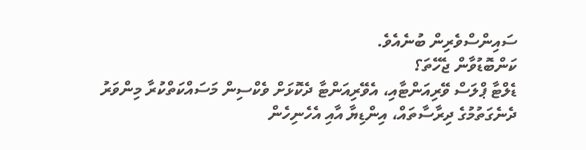ސައިންސްވެރިން ބުނެއެވެ.
ކަންބޮޑުވާން ޖެހޭތަ؟
ޑެލްޓާ ޕްލަސް ވޭރިއަންޓާއި، އެވޭރިއަންޓާ ދެކޮޅަށް ވެކްސިން މަސައްކަތްކުރާ މިންވަރު ދެނެގަތުމުގެ ދިރާސާތައް، އިންޑިޔާ އާއި އެހެނިހެން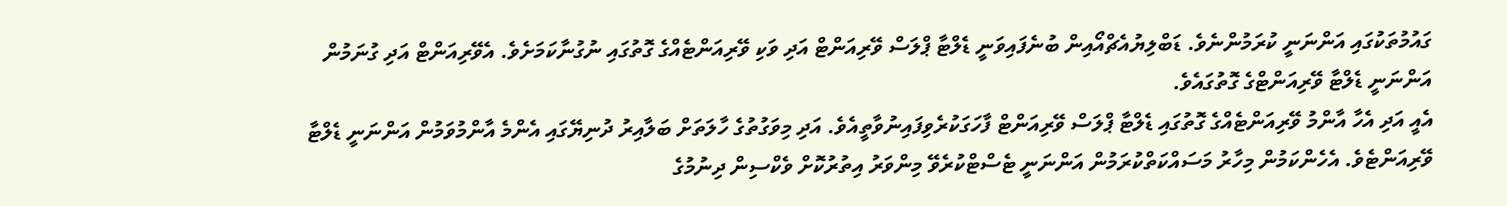ގައުމުތަކުގައި އަންނަނީ ކުރަމުންނެވެ. ޑަބްލިޔުއެޗްއޯއިން ބުނެފައިވަނީ ޑެލްޓާ ޕްލަސް ވޭރިއަންޓް އަދި ވަކި ވޭރިއަންޓެއްގެ ގޮތުގައި ނުގުނާކަމަށެވެ. އެވޭރިއަންޓް އަދި ގުނަމުން އަންނަނީ ޑެލްޓާ ވޭރިއަންޓްގެ ގޮތުގައެވެ.
އެއީ އަދި އެހާ އާންމު ވޭރިއަންޓެއްގެ ގޮތުގައި ޑެލްޓާ ޕްލަސް ވޭރިއަންޓް ފާހަގަކުރެވިފައިނުވާތީއެވެ. އަދި މިވަގުތުގެ ހާލަތަށް ބަލާއިރު ދުނިޔޭގައި އެންމެ އާންމުވަމުން އަންނަނީ ޑެލްޓާ ވޭރިއަންޓެވެ. އެހެންކަމުން މިހާރު މަސައްކަތްކުރަމުން އަންނަނީ ޓެސްޓްކުރެވޭ މިންވަރު އިތުރުކޮށް ވެކްސިން ދިނުމުގެ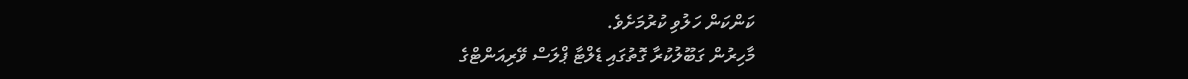ކަންކަން ހަލުވި ކުރުމަށެވެ.
މާހިރުން ގަބޫލުކުރާ ގޮތުގައި ޑެލްޓާ ޕްލަސް ވޭރިއަންޓްގެ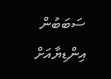ސަބަބުން އިންޑިޔާއަށް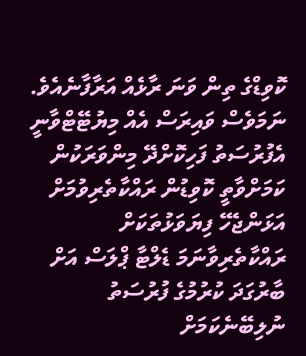ކޮވިޑްގެ ތިން ވަނަ ރާޅެއް އަރާފާނެއެވެ. ނަމަވެސް ވައިރަސް އެއް މިޔުޓޭޓްވާނީ އެފުރުސަތު ފަހިކޮށްދޭ މިންވަރަކުން ކަމަށްވާތީ ކޮވިޑުން ރައްކާތެރިވުމަށް އަޅަންޖެހޭ ފިޔަވަޅުތަކަށް ރައްކާތެރިވާނަމަ ޑެލްޓާ ޕްލަސް އަށް ބާރުގަދަ ކުރުމުގެ ފުރުސަތު ނުލިބޭނެކަމަށް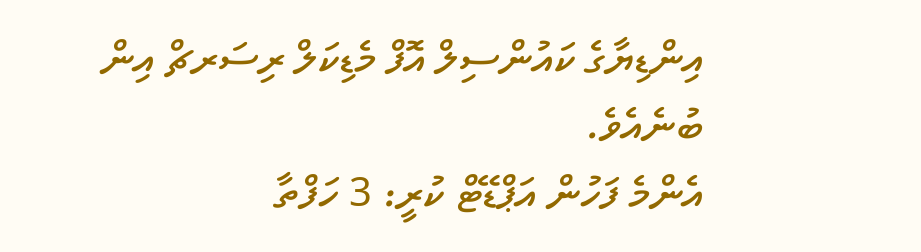އިންޑިޔާގެ ކައުންސިލް އޮފް މެޑިކަލް ރިސަރޗް އިން ބުނެއެވެ.
އެންމެ ފަހުން އަޕްޑޭޓް ކުރީ: 3 ހަފްތާ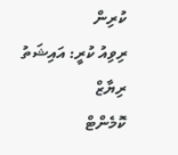ކުރިން
ރިވިއު ކުރީ: އައިޝަތު ރިޔާޒް
ކޮމެންޓް